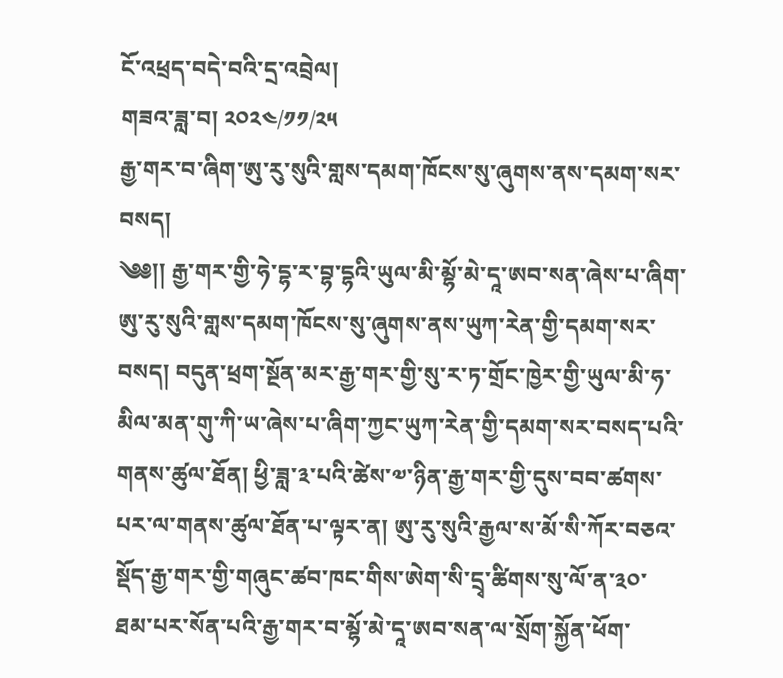ངོ་འཕྲད་བདེ་བའི་དྲ་འབྲེལ།
གཟའ་ཟླ་བ། ༢༠༢༤/༡༡/༢༥
རྒྱ་གར་བ་ཞིག་ཨུ་རུ་སུའི་གླས་དམག་ཁོངས་སུ་ཞུགས་ནས་དམག་སར་བསད།
༄༅།། རྒྱ་གར་གྱི་ཧེ་དྷ་ར་བྷ་དྷའི་ཡུལ་མི་མྷོ་མེ་དཱ་ཨབ་སན་ཞེས་པ་ཞིག་ཨུ་རུ་སུའི་གླས་དམག་ཁོངས་སུ་ཞུགས་ནས་ཡུཀ་རེན་གྱི་དམག་སར་བསད། བདུན་ཕྲག་སྔོན་མར་རྒྱ་གར་གྱི་སུ་ར་ཏ་གྲོང་ཁྱེར་གྱི་ཡུལ་མི་ཧ་མིལ་མན་གུ་ཀི་ཡ་ཞེས་པ་ཞིག་ཀྱང་ཡུཀ་རེན་གྱི་དམག་སར་བསད་པའི་གནས་ཚུལ་ཐོན། ཕྱི་ཟླ་༣་པའི་ཚེས་༧་ཉིན་རྒྱ་གར་གྱི་དུས་བབ་ཚགས་པར་ལ་གནས་ཚུལ་ཐོན་པ་ལྟར་ན། ཨུ་རུ་སུའི་རྒྱལ་ས་མོ་སི་ཀོར་བཅའ་སྡོད་རྒྱ་གར་གྱི་གཞུང་ཚབ་ཁང་གིས་ཨེག་སི་དྲྭ་ཚིགས་སུ་ལོ་ན་༣༠་ཐམ་པར་སོན་པའི་རྒྱ་གར་བ་མྷོ་མེ་དཱ་ཨབ་སན་ལ་སྲོག་སྐྱོན་ཕོག་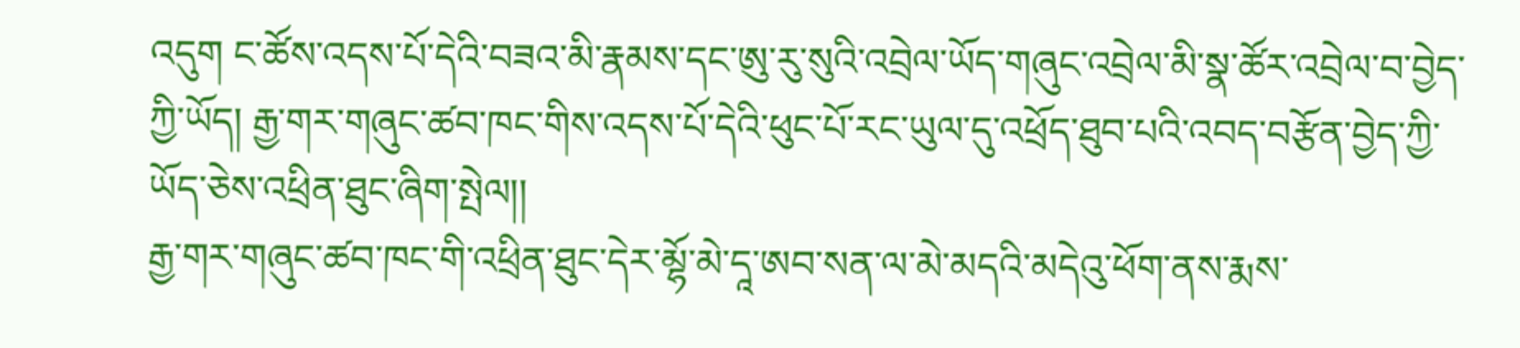འདུག ང་ཚོས་འདས་པོ་དེའི་བཟའ་མི་རྣམས་དང་ཨུ་རུ་སུའི་འབྲེལ་ཡོད་གཞུང་འབྲེལ་མི་སྣ་ཚོར་འབྲེལ་བ་བྱེད་ཀྱི་ཡོད། རྒྱ་གར་གཞུང་ཚབ་ཁང་གིས་འདས་པོ་དེའི་ཕུང་པོ་རང་ཡུལ་དུ་འཕྲོད་ཐུབ་པའི་འབད་བརྩོན་བྱེད་ཀྱི་ཡོད་ཅེས་འཕྲིན་ཐུང་ཞིག་སྤེལ།།
རྒྱ་གར་གཞུང་ཚབ་ཁང་གི་འཕྲིན་ཐུང་དེར་མྷོ་མེ་དཱ་ཨབ་སན་ལ་མེ་མདའི་མདེའུ་ཕོག་ནས་རྨས་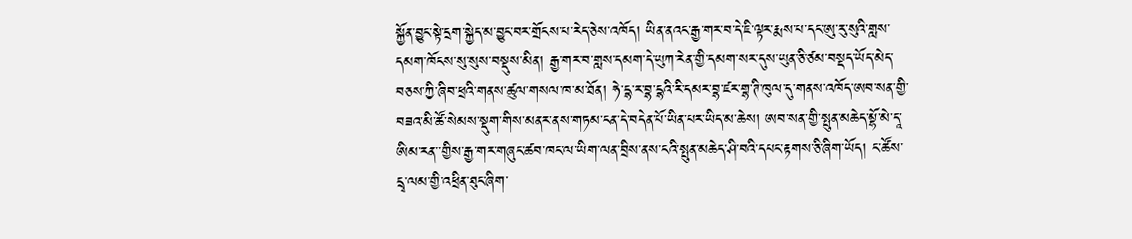སྐྱོན་བྱུང་སྟེ་དྲག་སྐྱེད་མ་བྱུང་བར་གྲོངས་པ་རེད་ཅེས་འཁོད། ཡིན་ནའང་རྒྱ་གར་བ་དེ་ཇི་ལྟར་རྨས་པ་དང་ཨུ་རུ་སུའི་གླས་དམག་ཁོངས་སུ་སུས་བསྡུས་མིན། རྒྱ་གར་བ་གླས་དམག་དེ་ཡུཀ་རེན་གྱི་དམག་སར་དུས་ཡུན་ཅི་ཙམ་བསྡད་ཡོད་མེད་བཅས་ཀྱི་ཞིབ་ཕྲའི་གནས་ཚུལ་གསལ་ཁ་མ་ཐོན། ཧེ་དྷ་ར་བྷ་དྷའི་རི་དམར་བྷ་ཛར་གྷ་ཊི་ཁུལ་དུ་གནས་འཁོད་ཨབ་སན་གྱི་བཟའ་མི་ཚོ་སེམས་སྡུག་གིས་མནར་ནས་གཏམ་ངན་དེ་བདེན་པོ་ཡིན་པར་ཡིད་མ་ཆེས། ཨབ་སན་གྱི་སྤུན་མཆེད་མྷོ་མེ་དཱ་ཨིམ་རན་་གྱིས་རྒྱ་གར་གཞུང་ཚབ་ཁང་ལ་ཡིག་ལན་བྲིས་ནས་ངའི་སྤུན་མཆེད་ཤི་བའི་དཔང་རྟགས་ཅི་ཞིག་ཡོད། ང་ཚོས་དྲྭ་ལམ་གྱི་འཕྲིན་ཐུང་ཞིག་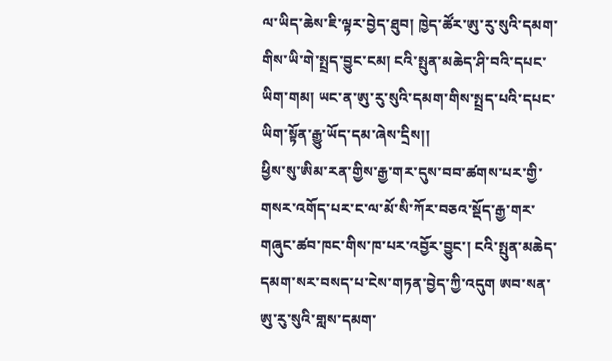ལ་ཡིད་ཆེས་ཇི་ལྟར་བྱེད་ཐུབ། ཁྱེད་ཚོར་ཨུ་རུ་སུའི་དམག་གིས་ཡི་གེ་སྤྲད་བྱུང་ངམ། ངའི་སྤུན་མཆེད་ཤི་བའི་དཔང་ཡིག་གམ། ཡང་ན་ཨུ་རུ་སུའི་དམག་གིས་སྤྲད་པའི་དཔང་ཡིག་སྟོན་རྒྱུ་ཡོད་དམ་ཞེས་དྲིས།།
ཕྱིས་སུ་ཨིམ་རན་གྱིས་རྒྱ་གར་དུས་བབ་ཚགས་པར་གྱི་གསར་འགོད་པར་ང་ལ་མོ་སི་ཀོར་བཅའ་སྡོད་རྒྱ་གར་གཞུང་ཚབ་ཁང་གིས་ཁ་པར་འབྱོར་བྱུང་། ངའི་སྤུན་མཆེད་དམག་སར་བསད་པ་ངེས་གཏན་བྱེད་ཀྱི་འདུག ཨབ་སན་ཨུ་རུ་སུའི་གླས་དམག་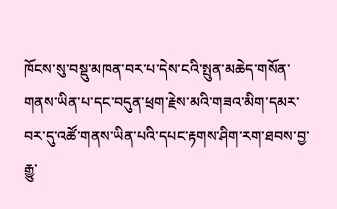ཁོངས་སུ་བསྡུ་མཁན་བར་པ་དེས་ངའི་སྤུན་མཆེད་གསོན་གནས་ཡིན་པ་དང་བདུན་ཕྲག་རྗེས་མའི་གཟའ་མིག་དམར་བར་དུ་འཚོ་གནས་ཡིན་པའི་དཔང་རྟགས་ཤིག་རག་ཐབས་བྱ་རྒྱུ་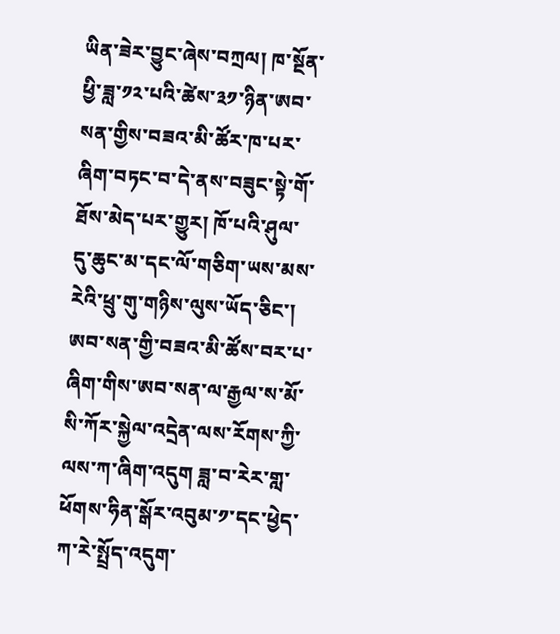ཡིན་ཟེར་བྱུང་ཞེས་བཀྲལ། ཁ་སྔོན་ཕྱི་ཟླ་༡༢་པའི་ཚེས་༣༡་ཉིན་ཨབ་སན་གྱིས་བཟའ་མི་ཚོར་ཁ་པར་ཞིག་བཏང་བ་དེ་ནས་བཟུང་སྟེ་གོ་ཐོས་མེད་པར་གྱུར། ཁོ་པའི་ཤུལ་དུ་ཆུང་མ་དང་ལོ་གཅིག་ཡས་མས་རེའི་ཕྲུ་གུ་གཉིས་ལུས་ཡོད་ཅིང་། ཨབ་སན་གྱི་བཟའ་མི་ཚོས་བར་པ་ཞིག་གིས་ཨབ་སན་ལ་རྒྱལ་ས་མོ་སི་ཀོར་སྐྱེལ་འདྲེན་ལས་རོགས་ཀྱི་ལས་ཀ་ཞིག་འདུག ཟླ་བ་རེར་གླ་ཕོགས་ཧིན་སྒོར་འབུམ་༡་དང་ཕྱེད་ཀ་རེ་སྤྲོད་འདུག་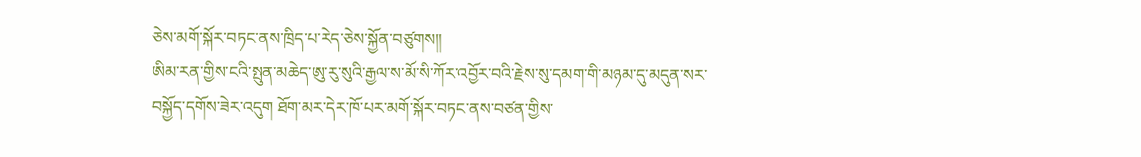ཅེས་མགོ་སྐོར་བཏང་ནས་ཁྲིད་པ་རེད་ཅེས་སྐྱོན་བཙུགས།།
ཨིམ་རན་གྱིས་ངའི་སྤུན་མཆེད་ཨུ་རུ་སུའི་རྒྱལ་ས་མོ་སི་ཀོར་འབྱོར་བའི་རྗེས་སུ་དམག་གི་མཉམ་དུ་མདུན་སར་བསྐྱོད་དགོས་ཟེར་འདུག ཐོག་མར་དེར་ཁོ་པར་མགོ་སྐོར་བཏང་ནས་བཙན་གྱིས་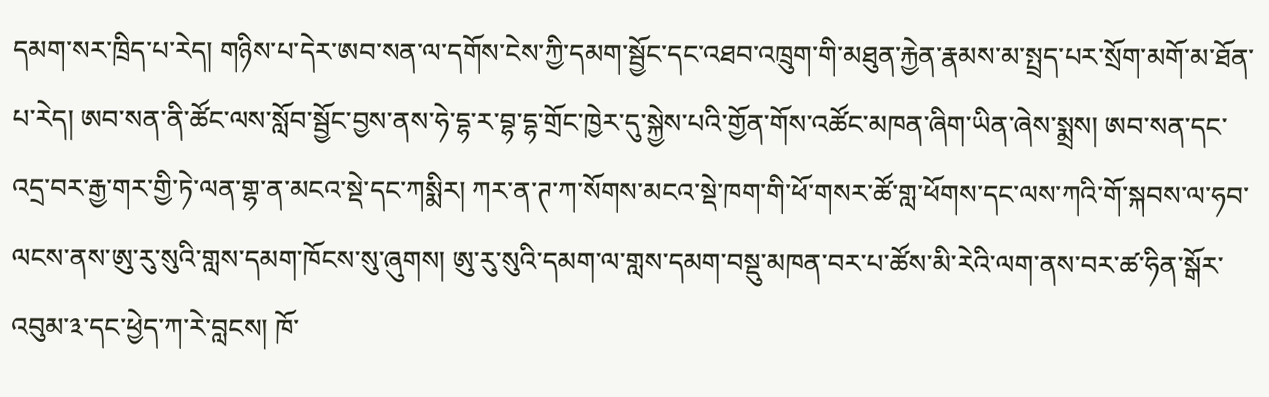དམག་སར་ཁྲིད་པ་རེད། གཉིས་པ་དེར་ཨབ་སན་ལ་དགོས་ངེས་ཀྱི་དམག་སྦྱོང་དང་འཐབ་འཁྲུག་གི་མཐུན་རྐྱེན་རྣམས་མ་སྤྲད་པར་སྲོག་མགོ་མ་ཐོན་པ་རེད། ཨབ་སན་ནི་ཚོང་ལས་སློབ་སྦྱོང་བྱས་ནས་ཧེ་དྷ་ར་བྷ་དྷ་གྲོང་ཁྱེར་དུ་སྐྱེས་པའི་གྱོན་གོས་འཚོང་མཁན་ཞིག་ཡིན་ཞེས་སྨྲས། ཨབ་སན་དང་འདྲ་བར་རྒྱ་གར་གྱི་ཏེ་ལན་གྷ་ན་མངའ་སྡེ་དང་ཀསྨིར། ཀར་ན་ཊ་ཀ་སོགས་མངའ་སྡེ་ཁག་གི་ཕོ་གསར་ཚོ་གླ་ཕོགས་དང་ལས་ཀའི་གོ་སྐབས་ལ་ཧབ་ལངས་ནས་ཨུ་རུ་སུའི་གླས་དམག་ཁོངས་སུ་ཞུགས། ཨུ་རུ་སུའི་དམག་ལ་གླས་དམག་བསྡུ་མཁན་བར་པ་ཚོས་མི་རེའི་ལག་ནས་བར་ཚ་ཧིན་སྒོར་འབུམ་༣་དང་ཕྱེད་ཀ་རེ་བླངས། ཁོ་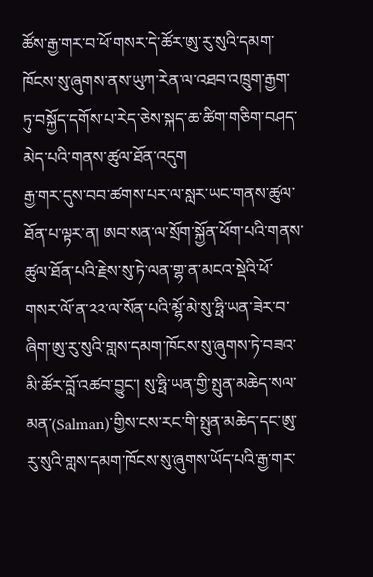ཚོས་རྒྱ་གར་བ་ཕོ་གསར་དེ་ཚོར་ཨུ་རུ་སུའི་དམག་ཁོངས་སུ་ཞུགས་ནས་ཡུཀ་རེན་ལ་འཐབ་འཁྲུག་རྒྱག་ཏུ་བསྐྱོད་དགོས་པ་རེད་ཅེས་སྐད་ཆ་ཚིག་གཅིག་བཤད་མེད་པའི་གནས་ཚུལ་ཐོན་འདུག
རྒྱ་གར་དུས་བབ་ཚགས་པར་ལ་སླར་ཡང་གནས་ཚུལ་ཐོན་པ་ལྟར་ན། ཨབ་སན་ལ་སྲོག་སྐྱོན་ཕོག་པའི་གནས་ཚུལ་ཐོན་པའི་རྗེས་སུ་ཏེ་ལན་གྷ་ན་མངའ་སྡེའི་ཕོ་གསར་ལོ་ན་༢༢་ལ་སོན་པའི་མྷོ་མེ་སུ་ཧྥི་ཡན་ཟེར་བ་ཞིག་ཨུ་རུ་སུའི་གླས་དམག་ཁོངས་སུ་ཞུགས་ཏེ་བཟའ་མི་ཚོར་བློ་འཚབ་བྱུང་། སུ་ཧྥི་ཡན་གྱི་སྤུན་མཆེད་སལ་མན་(Salman)་གྱིས་ངས་རང་གི་སྤུན་མཆེད་དང་ཨུ་རུ་སུའི་གླས་དམག་ཁོངས་སུ་ཞུགས་ཡོད་པའི་རྒྱ་གར་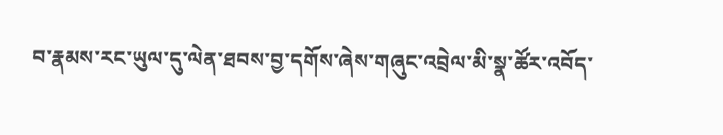བ་རྣམས་རང་ཡུལ་དུ་ལེན་ཐབས་བྱ་དགོས་ཞེས་གཞུང་འབྲེལ་མི་སྣ་ཚོར་འབོད་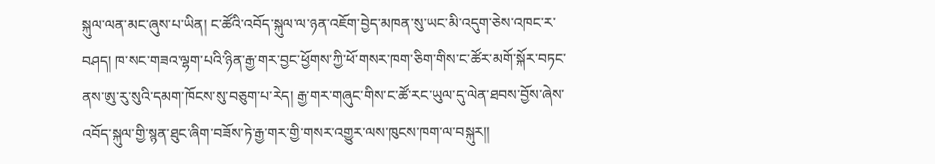སྐུལ་ལན་མང་ཞུས་པ་ཡིན། ང་ཚོའི་འབོད་སྐུལ་ལ་ཉན་འཇོག་བྱེད་མཁན་སུ་ཡང་མི་འདུག་ཅེས་འཁང་ར་བཤད། ཁ་སང་གཟའ་ལྷག་པའི་ཉིན་རྒྱ་གར་བྱང་ཕྱོགས་ཀྱི་ཕོ་གསར་ཁག་ཅིག་གིས་ང་ཚོར་མགོ་སྐོར་བཏང་ནས་ཨུ་རུ་སུའི་དམག་ཁོངས་སུ་བཅུག་པ་རེད། རྒྱ་གར་གཞུང་གིས་ང་ཚོ་རང་ཡུལ་དུ་ལེན་ཐབས་བྱོས་ཞེས་འབོད་སྐུལ་གྱི་སྙན་ཐུང་ཞིག་བཟོས་ཏེ་རྒྱ་གར་གྱི་གསར་འགྱུར་ལས་ཁུངས་ཁག་ལ་བསྐུར།།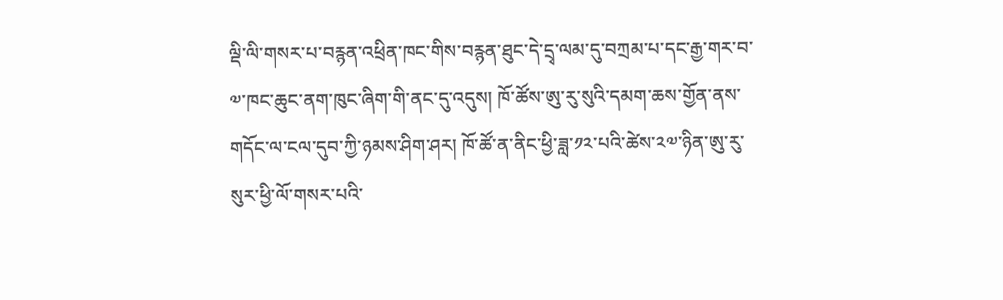ལྡི་ལི་གསར་པ་བརྙན་འཕྲིན་ཁང་གིས་བརྙན་ཐུང་དེ་དྲྭ་ལམ་དུ་བཀྲམ་པ་དང་རྒྱ་གར་བ་༧་ཁང་ཆུང་ནག་ཁུང་ཞིག་གི་ནང་དུ་འདུས། ཁོ་ཚོས་ཨུ་རུ་སུའི་དམག་ཆས་གྱོན་ནས་གདོང་ལ་ངལ་དུབ་ཀྱི་ཉམས་ཤིག་ཤར། ཁོ་ཚོ་ན་ནིང་ཕྱི་ཟླ་༡༢་པའི་ཚེས་༢༧་ཉིན་ཨུ་རུ་སུར་ཕྱི་ལོ་གསར་པའི་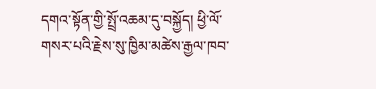དགའ་སྟོན་གྱི་སྤྲོ་འཆམ་དུ་བསྐྱོད། ཕྱི་ལོ་གསར་པའི་རྗེས་སུ་ཁྱིམ་མཚེས་རྒྱལ་ཁབ་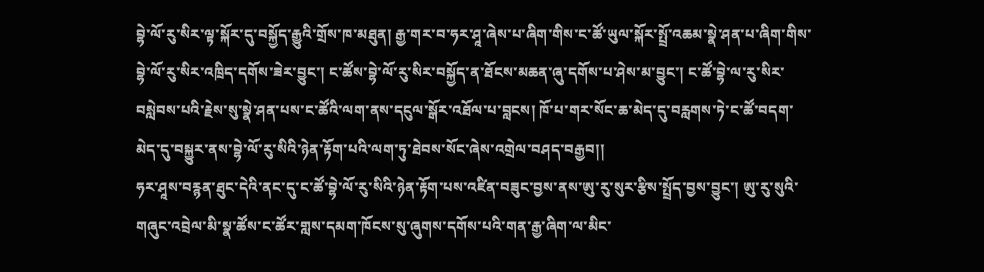བྷེ་ལོ་རུ་སིར་ལྟ་སྐོར་དུ་བསྐྱོད་རྒྱུའི་གྲོས་ཁ་མཐུན། རྒྱ་གར་བ་ཧར་ཤཱ་ཞེས་པ་ཞིག་གིས་ང་ཚོ་ཡུལ་སྐོར་སྤྲོ་འཆམ་སྣེ་ཤན་པ་ཞིག་གིས་བྷེ་ལོ་རུ་སིར་འཁྲིད་དགོས་ཟེར་བྱུང་། ང་ཚོས་བྷེ་ལོ་རུ་སིར་བསྐྱོད་ན་ཐོངས་མཆན་ཞུ་དགོས་པ་ཤེས་མ་བྱུང་། ང་ཚོ་བྷེ་ལ་རུ་སིར་བསླེབས་པའི་རྗེས་སུ་སྣེ་ཤན་པས་ང་ཚོའི་ལག་ནས་དངུལ་སྒོར་འཐོལ་པ་བླངས། ཁོ་པ་གར་སོང་ཆ་མེད་དུ་བརླགས་ཏེ་ང་ཚོ་བདག་མེད་དུ་བསྐྱུར་ནས་བྷེ་ལོ་རུ་སིའི་ཉེན་རྟོག་པའི་ལག་ཏུ་ཐེབས་སོང་ཞེས་འགྲེལ་བཤད་བརྒྱབ།།
ཧར་ཤཱས་བརྙན་ཐུང་དེའི་ནང་དུ་ང་ཚོ་བྷེ་ལོ་རུ་སིའི་ཉེན་རྟོག་པས་འཛིན་བཟུང་བྱས་ནས་ཨུ་རུ་སུར་རྩིས་སྤྲོད་བྱས་བྱུང་། ཨུ་རུ་སུའི་གཞུང་འབྲེལ་མི་སྣ་ཚོས་ང་ཚོར་གླས་དམག་ཁོངས་སུ་ཞུགས་དགོས་པའི་གན་རྒྱ་ཞིག་ལ་མིང་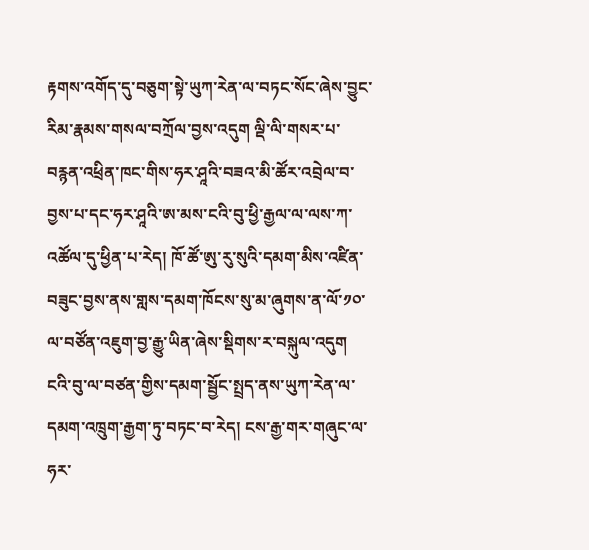རྟགས་འགོད་དུ་བཅུག་སྟེ་ཡུཀ་རེན་ལ་བཏང་སོང་ཞེས་བྱུང་རིམ་རྣམས་གསལ་བཀྲོལ་བྱས་འདུག ལྡི་ལི་གསར་པ་བརྙན་འཕྲིན་ཁང་གིས་ཧར་ཤཱའི་བཟའ་མི་ཚོར་འབྲེལ་བ་བྱས་པ་དང་ཧར་ཤཱའི་ཨ་མས་ངའི་བུ་ཕྱི་རྒྱལ་ལ་ལས་ཀ་འཚོལ་དུ་ཕྱིན་པ་རེད། ཁོ་ཚོ་ཨུ་རུ་སུའི་དམག་མིས་འཛིན་བཟུང་བྱས་ནས་གླས་དམག་ཁོངས་སུ་མ་ཞུགས་ན་ལོ་༡༠་ལ་བཙོན་འཇུག་བྱ་རྒྱུ་ཡིན་ཞེས་སྡིགས་ར་བསྐུལ་འདུག ངའི་བུ་ལ་བཙན་གྱིས་དམག་སྦྱོང་སྤྲད་ནས་ཡུཀ་རེན་ལ་དམག་འཁྲུག་རྒྱག་ཏུ་བཏང་བ་རེད། ངས་རྒྱ་གར་གཞུང་ལ་ཧར་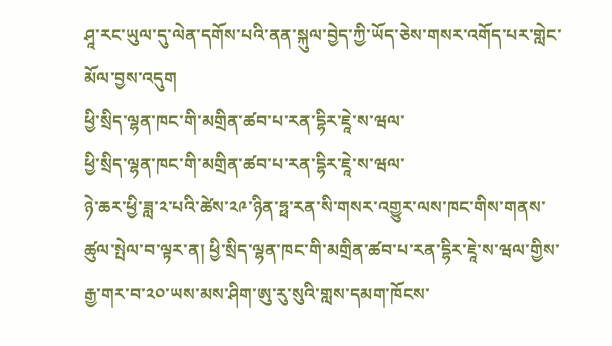ཤཱ་རང་ཡུལ་དུ་ལེན་དགོས་པའི་ནན་སྐུལ་བྱེད་ཀྱི་ཡོད་ཅེས་གསར་འགོད་པར་གླེང་མོལ་བྱས་འདུག
ཕྱི་སྲིད་ལྷན་ཁང་གི་མགྲིན་ཚབ་པ་རན་དྷིར་ཇཱེ་ས་ཝལ་
ཕྱི་སྲིད་ལྷན་ཁང་གི་མགྲིན་ཚབ་པ་རན་དྷིར་ཇཱེ་ས་ཝལ་
ཉེ་ཆར་ཕྱི་ཟླ་༢་པའི་ཚེས་༢༩་ཉིན་ཧྥ་རན་སི་གསར་འགྱུར་ལས་ཁང་གིས་གནས་ཚུལ་སྤེལ་བ་ལྟར་ན། ཕྱི་སྲིད་ལྷན་ཁང་གི་མགྲིན་ཚབ་པ་རན་དྷིར་ཇཱེ་ས་ཝལ་གྱིས་རྒྱ་གར་བ་༢༠་ཡས་མས་ཤིག་ཨུ་རུ་སུའི་གླས་དམག་ཁོངས་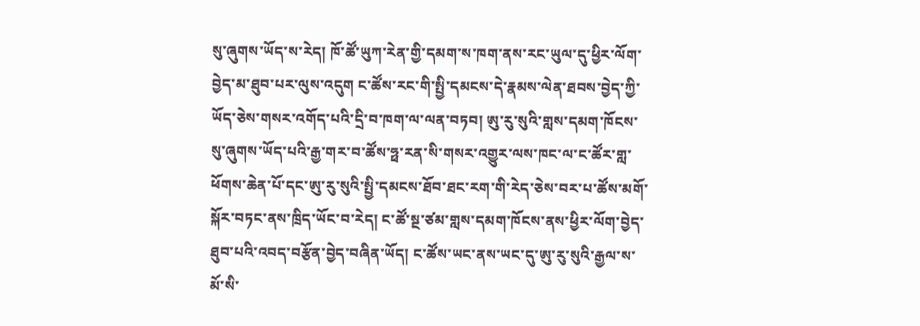སུ་ཞུགས་ཡོད་ས་རེད། ཁོ་ཚོ་ཡུཀ་རེན་གྱི་དམག་ས་ཁག་ནས་རང་ཡུལ་དུ་ཕྱིར་ལོག་བྱེད་མ་ཐུབ་པར་ལུས་འདུག ང་ཚོས་རང་གི་སྤྱི་དམངས་དེ་རྣམས་ལེན་ཐབས་བྱེད་ཀྱི་ཡོད་ཅེས་གསར་འགོད་པའི་དྲི་བ་ཁག་ལ་ལན་བཏབ། ཨུ་རུ་སུའི་གླས་དམག་ཁོངས་སུ་ཞུགས་ཡོད་པའི་རྒྱ་གར་བ་ཚོས་ཧྥ་རན་སི་གསར་འགྱུར་ལས་ཁང་ལ་ང་ཚོར་གླ་ཕོགས་ཆེན་པོ་དང་ཨུ་རུ་སུའི་སྤྱི་དམངས་ཐོབ་ཐང་རག་གི་རེད་ཅེས་བར་པ་ཚོས་མགོ་སྐོར་བཏང་ནས་ཁྲིད་ཡོང་བ་རེད། ང་ཚོ་སྔ་ཙམ་གླས་དམག་ཁོངས་ནས་ཕྱིར་ལོག་བྱེད་ཐུབ་པའི་འབད་བརྩོན་བྱེད་བཞིན་ཡོད། ང་ཚོས་ཡང་ནས་ཡང་དུ་ཨུ་རུ་སུའི་རྒྱལ་ས་མོ་སི་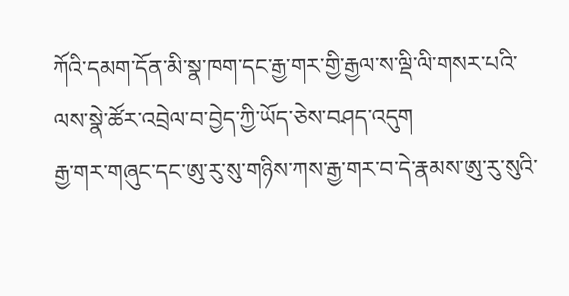ཀོའི་དམག་དོན་མི་སྣ་ཁག་དང་རྒྱ་གར་གྱི་རྒྱལ་ས་ལྡི་ལི་གསར་པའི་ལས་སྣེ་ཚོར་འབྲེལ་བ་བྱེད་ཀྱི་ཡོད་ཅེས་བཤད་འདུག
རྒྱ་གར་གཞུང་དང་ཨུ་རུ་སུ་གཉིས་ཀས་རྒྱ་གར་བ་དེ་རྣམས་ཨུ་རུ་སུའི་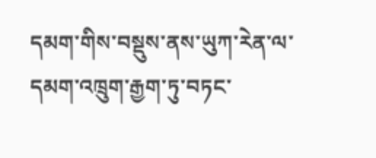དམག་གིས་བསྡུས་ནས་ཡུཀ་རེན་ལ་དམག་འཁྲུག་རྒྱག་ཏུ་བཏང་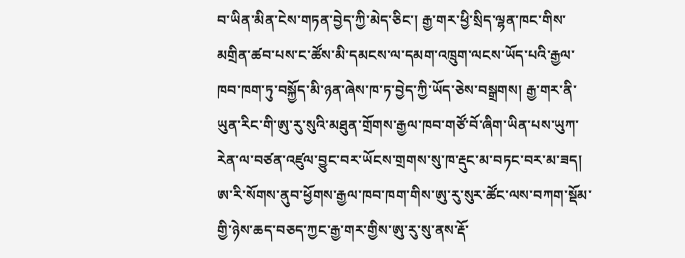བ་ཡིན་མིན་ངེས་གཏན་བྱེད་ཀྱི་མེད་ཅིང་། རྒྱ་གར་ཕྱི་སྲིད་ལྷན་ཁང་གིས་མགྲིན་ཚབ་པས་ང་ཚོས་མི་དམངས་ལ་དམག་འཁྲུག་ལངས་ཡོད་པའི་རྒྱལ་ཁབ་ཁག་ཏུ་བསྐྱོད་མི་ཉན་ཞེས་ཁ་ཏ་བྱེད་ཀྱི་ཡོད་ཅེས་བསྒྲགས། རྒྱ་གར་ནི་ཡུན་རིང་གི་ཨུ་རུ་སུའི་མཐུན་གྲོགས་རྒྱལ་ཁབ་གཙོ་བོ་ཞིག་ཡིན་པས་ཡུཀ་རེན་ལ་བཙན་འཛུལ་བྱུང་བར་ཡོངས་གྲགས་སུ་ཁ་རྡུང་མ་བཏང་བར་མ་ཟད། ཨ་རི་སོགས་ནུབ་ཕྱོགས་རྒྱལ་ཁབ་ཁག་གིས་ཨུ་རུ་སུར་ཚོང་ལས་བཀག་སྡོམ་གྱི་ཉེས་ཆད་བཅད་ཀྱང་རྒྱ་གར་གྱིས་ཨུ་རུ་སུ་ནས་རྡོ་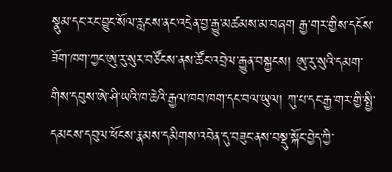སྣུམ་དང་རང་བྱུང་སོལ་རླངས་ནང་འདྲེན་བྱ་རྒྱུ་མཚམས་མ་བཞག རྒྱ་གར་གྱིས་དངོས་ཟོག་ཁག་ཀྱང་ཨུ་རུ་སུར་བཙོངས་ནས་ཚོང་འབྲེལ་རྒྱུན་བསྐྱངས། ཨུ་རུ་སུའི་དམག་གིས་དབུས་ཨེ་ཤི་ཡའི་ཁ་ཆེའི་རྒྱལ་ཁབ་ཁག་དང་བལ་ཡུལ། ཀུ་པ་དང་རྒྱ་གར་གྱི་སྤྱི་དམངས་དབུལ་ཕོངས་རྣམས་དམིགས་འབེན་དུ་བཟུང་ནས་བསྡུ་སྐོང་བྱེད་ཀྱི་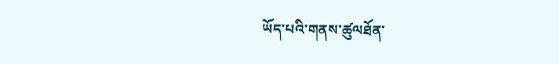ཡོད་པའི་གནས་ཚུལཐོན་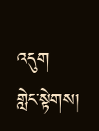འདུག
གླེང་སྟེགས།